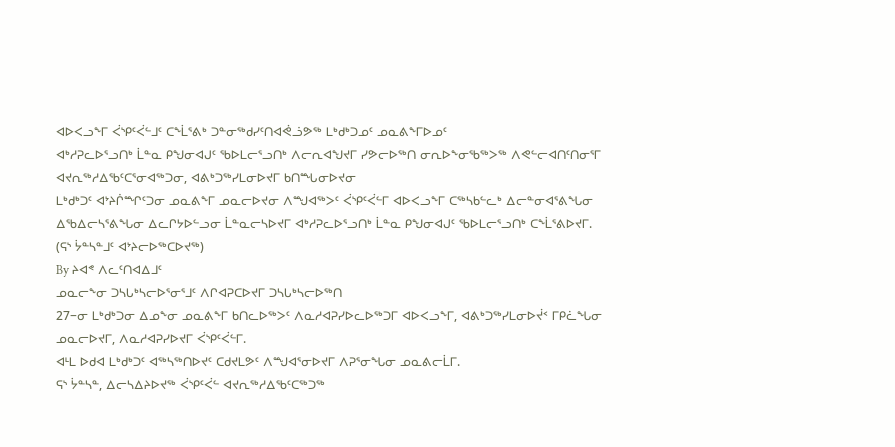ᐊᐅᐸᓗᖕᒥ ᐹᔅᑭᑦᐹᓪᒧᑦ ᑕᖕᒫᕐᕕᒃ ᑐᓐᓂᖅᑯᓯᑦᑎᐊᕚᓘᕗᖅ ᒪᒃᑯᒃᑐᓄᑦ ᓄᓇᕕᖕᒥᐅᓄᑦ
ᐊᒃᓱᕈᓚᐅᕐᓗᑎᒃ ᒫᓐᓇ ᑭᖑᓂᐊᒍᑦ ᖃᐅᒪᓕᕐᓗᑎᒃ ᐱᓕᕆᐊᖑᔪᒥ ᓯᕗᓕᐅᖅᑎ ᓂᕆᐅᖕᓂᖃᖅᐳᖅ ᐱᕙᓪᓕᐊᑎᑦᑎᓂᕐᒥ ᐊᔪᕆᖅᓱᐃᖃᑦᑕᕐᓂᐊᖅᑐᓂ, ᐊᕕᒃᑐᖅᓯᒪᓂᐅᔪᒥ ᑲᑎᙵᓂᐅᔪᓂ
ᒪᒃᑯᒃᑐᑦ ᐊᔾᔨᒌᙱᑦᑐᓂ ᓄᓇᕕᖕᒥ ᓄᓇᓕᐅᔪᓂ ᐱᙳᐊᖅᐳᑦ ᐹᔅᑭᑦᐹᓪᒥ ᐊᐅᐸᓗᖕᒥ ᑕᖅᓴᑲᓪᓚᒃ ᐃᓕᓐᓂᐊᕐᕕᖓᓂ ᐃᖃᐃᓕᓴᕐᕕᖓᓂ ᐃᓚᒋᔭᐅᓪᓗᓂ ᒫᓐᓇᓕᓴᐅᔪᒥ ᐊᒃᓱᕈᓚᐅᕐᓗᑎᒃ ᒫᓐᓇ ᑭᖑᓂᐊᒍᑦ ᖃᐅᒪᓕᕐᓗᑎᒃ ᑕᖕᒫᕐᕕᐅᔪᒥ. (ᕋᔅ ᔮᓐᓴᓐᒧᑦ ᐊᔾᔨᓕᐅᖅᑕᐅᔪᖅ)
By ᔨᐊᕝ ᐱᓚᑦᑎᐊᐃᒧᑦ
ᓄᓇᓕᖕᓂ ᑐᓴᒐᒃᓴᓕᐅᕐᓂᕐᒧᑦ ᐱᒋᐊᕈᑕᐅᔪᒥ ᑐᓴᒐᒃᓴᓕᐅᖅᑎ
27−ᓂ ᒪᒃᑯᒃᑐᓂ ᐃᓄᖕᓂ ᓄᓇᕕᖕᒥ ᑲᑎᓚᐅᖅᐳᑦ ᐱᓇᓱᐊᕈᓯᐅᓚᐅᖅᑐᒥ ᐊᐅᐸᓗᖕᒥ, ᐊᕕᒃᑐᖅᓯᒪᓂᐅᔫᑉ ᒥᑭᓛᖓᓂ ᓄᓇᓕᐅᔪᒥ, ᐱᓇᓱᐊᕈᓯᐅᔪᒥ ᐹᔅᑭᑦᐹᓪᒥ.
ᐊᒻᒪ ᐅᑯᐊ ᒪᒃᑯᒃᑐᑦ ᐊᖅᓴᖅᑎᐅᔪᑦ ᑕᑯᔪᒪᕗᑦ ᐱᙳᐊᕐᓂᐅᔪᒥ ᐱᕈᕐᓂᖓᓂ ᓄᓇᕕᓕᒫᒥ.
ᕋᔅ ᔮᓐᓴᓐ, ᐃᓕᓴᐃᔨᐅᔪᖅ ᐹᔅᑭᑦᐹᓪ ᐊᔪᕆᖅᓱᐃᖃᑦᑕᖅᑐᖅ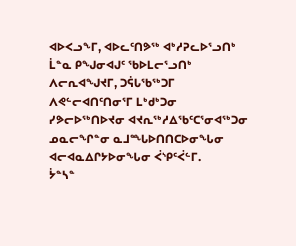ᐊᐅᐸᓗᖕᒥ, ᐊᐅᓚᑦᑎᕗᖅ ᐊᒃᓱᕈᓚᐅᕐᓗᑎᒃ ᒫᓐᓇ ᑭᖑᓂᐊᒍᑦ ᖃᐅᒪᓕᕐᓗᑎᒃ ᐱᓕᕆᐊᖑᔪᒥ, ᑐᕌᒐᖃᖅᑐᒥ ᐱᕙᓪᓕᐊᑎᑦᑎᓂᕐᒥ ᒪᒃᑯᒃᑐᓂ ᓯᕗᓕᐅᖅᑎᐅᔪᓂ ᐊᔪᕆᖅᓱᐃᖃᑦᑕᕐᓂᐊᖅᑐᓂ ᓄᓇᓕᖏᓐᓂ ᓇᒧᙵᐅᑎᑎᑕᐅᓂᖓᓂ ᐊᓕᐊᓇᐃᒋᔭᐅᓂᖓᓂ ᐹᔅᑭᑦᐹᓪᒥ.
ᔮᓐᓴᓐ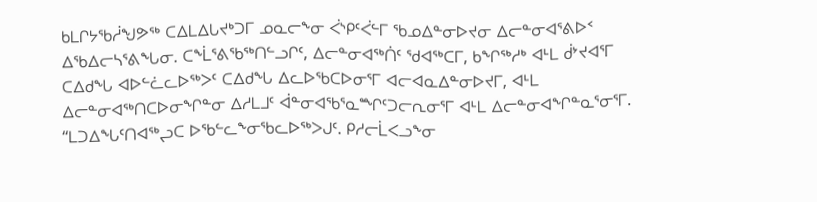ᑲᒪᒋᔭᖃᓲᖑᕗᖅ ᑕᐃᒪᐃᒐᔪᒃᑐᒥ ᓄᓇᓕᖕᓂ ᐹᔅᑭᑦᐹᓪᒥ ᖃᓄᐃᓐᓂᐅᔪᓂ ᐃᓕᓐᓂᐊᕐᕕᐅᑉ ᐃᖃᐃᓕᓴᕐᕕᖓᓂ. ᑕᖕᒫᕐᕕᖃᖅᑎᓪᓗᒋᑦ, ᐃᓕᓐᓂᐊᖅᑏᑦ ᖁᐊᖅᑕᒥ, ᑲᖏᖅᓱᒃ ᐊᒻᒪ ᑰᔾᔪᐊᕐᒥ ᑕᐃᑯᖓ ᐊᐅᓪᓛᓚᐅᖅᐳᑦ ᑕᐃᑯᖓ ᐃᓚᐅᖃᑕᐅᓂᕐᒥ ᐊᓕᐊᓇᐃᓐᓂᐅᔪᒥ, ᐊᒻᒪ ᐃᓕᓐᓂᐊᖅᑎᑕᐅᓂᖏᓐᓂ ᐃᓱᒪᒧᑦ ᐋᓐᓂᐊᖃᕐᓇᙱᑦᑐᓕᕆᓂᕐᒥ ᐊᒻᒪ ᐃᓕᓐᓂᐊᖏᓐᓇᕐᓂᕐᒥ.
“ᒪᑐᐃᖓᑦᑎᐊᖅᖢᑕ ᐅᖃᓪᓚᖕᓂᖃᓚᐅᖅᐳᒍᑦ. ᑭᓱᓕᒫᐸᓗᖕᓂ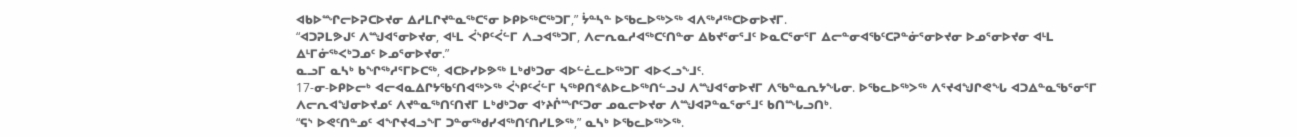ᐊᑲᐅᙱᓕᐅᕈᑕᐅᔪᓂ ᐃᓱᒪᒋᔪᓐᓇᖅᑕᕐᓂ ᐅᑭᐅᖅᑕᖅᑐᒥ,” ᔮᓐᓴᓐ ᐅᖃᓚᐅᖅᐳᖅ ᐊᐱᖅᓱᖅᑕᐅᓂᐅᔪᒥ.
“ᐊᑐᕈᒪᕗᒍᑦ ᐱᙳᐊᕐᓂᐅᔪᓂ, ᐊᒻᒪ ᐹᔅᑭᑦᐹᓪᒥ ᐱᓗᐊᖅᑐᒥ, ᐱᓕᕆᓇᓱᐊᖅᑕᑦᑎᓐᓂ ᐃᑲᔪᕐᓂᕐᒧᑦ ᐅᓇᑕᕐᓂᕐᒥ ᐃᓕᓐᓂᐊᖃᑦᑕᕈᓐᓃᕐᓂᐅᔪᓂ ᐅᓄᕐᓂᐅᔪᓂ ᐊᒻᒪ ᐃᒻᒥᓃᖅᐸᒃᑐᓄᑦ ᐅᓄᕐᓂᐅᔪᓂ.”
ᓇᓗᒥ ᓇᓴᒃ ᑲᖏᖅᓱᕐᒥᐅᑕᖅ, ᐊᑕᐅᓯᐅᕗᖅ ᒪᒃᑯᒃᑐᓂ ᐊᐅᓪᓛᓚᐅᖅᑐᒥ ᐊᐅᐸᓗᖕᒧᑦ.
17-ᓂ-ᐅᑭᐅᓕᒃ ᐊᓕᐊᓇᐃᒋᔭᖃᑦᑎᐊᖅᐳᖅ ᐹᔅᑭᑦᐹᓪᒥ ᓴᖅᑭᑎᕝᕕᐅᓚᐅᖅᑎᓪᓗᒍ ᐱᙳᐊᕐᓂᐅᔪᒥ ᐱᖃᓐᓇᕆᔭᖓᓂ. ᐅᖃᓚᐅᖅᐳᖅ ᐱᕐᔪᐊᖑᒋᕙᖓ ᐊᑐᐃᓐᓇᖃᕐᓂᕐᒥ ᐱᓕᕆᐊᖑᓂᐅᔪᓄᑦ ᐱᔪᓐᓇᖅᑎᑦᑎᔪᒥ ᒪᒃᑯᒃᑐᓂ ᐊᔾᔨᒌᙱᑦᑐᓂ ᓄᓇᓕᐅᔪᓂ ᐱᙳᐊᕈᓐᓇᕐᓂᕐᒧᑦ ᑲᑎᙵᓗᑎᒃ.
“ᕋᔅ ᐅᕙᑦᑎᓐᓄᑦ ᐊᖏᔪᐊᓗᖕᒥ ᑐᓐᓂᖅᑯᓯᐊᖅᑎᑦᑎᓯᒪᕗᖅ,” ᓇᓴᒃ ᐅᖃᓚᐅᖅᐳᖅ.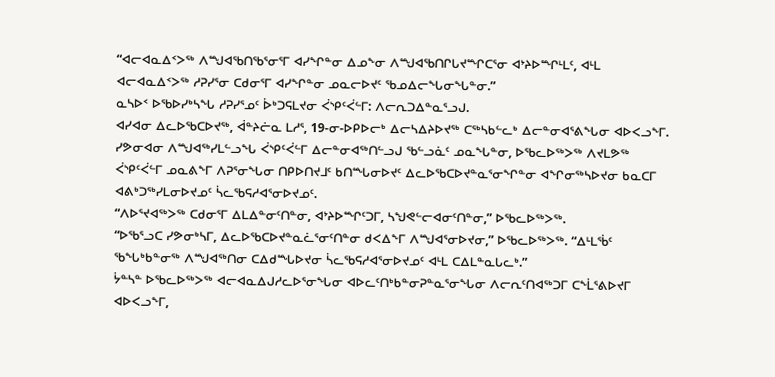“ᐊᓕᐊᓇᐃᑉᐳᖅ ᐱᙳᐊᖃᑎᖃᕐᓂᕐᒥ ᐊᓯᖏᓐᓂ ᐃᓄᖕᓂ ᐱᙳᐊᖃᑎᒋᒐᔪᙱᑕᕐᓂ ᐊᔾᔨᐅᙱᒻᒪᑦ, ᐊᒻᒪ ᐊᓕᐊᓇᐃᑉᐳᖅ ᓱᕈᓯᕐᓂ ᑕᑯᓂᕐᒥ ᐊᓯᖏᓐᓂ ᓄᓇᓕᐅᔪᑦ ᖃᓄᐃᓕᖓᓂᖓᓐᓂ.”
ᓇᓴᐅᑉ ᐅᖃᐅᓯᒃᓴᖓ ᓱᕈᓯᕐᓄᑦ ᐆᒃᑐᕋᒪᔪᓂ ᐹᔅᑭᑦᐹᓪᒥ: ᐱᓕᕆᑐᐃᓐᓇᕐᓗᒍ.
ᐊᓯᐊᓂ ᐃᓚᐅᖃᑕᐅᔪᖅ, ᐋᓐᔨᓖᓇ ᒪᓱᕐ, 19-ᓂ-ᐅᑭᐅᓕᒃ ᐃᓕᓴᐃᔨᐅᔪᖅ ᑕᖅᓴᑲᓪᓚᒃ ᐃᓕᓐᓂᐊᕐᕕᖓᓂ ᐊᐅᐸᓗᖕᒥ.
ᓯᕗᓂᐊᓂ ᐱᙳᐊᖅᓯᒪᓪᓗᖓ ᐹᔅᑭᑦᐹᓪᒥ ᐃᓕᓐᓂᐊᖅᑎᓪᓗᒍ ᖃᓪᓗᓈᑦ ᓄᓇᖓᓐᓂ, ᐅᖃᓚᐅᖅᐳᖅ ᐱᔪᒪᕗᖅ ᐹᔅᑭᑦᐹᓪᒥ ᓄᓇᕕᖕᒥ ᐱᕈᕐᓂᖓᓂ ᑎᑭᐅᑎᔪᒧᑦ ᑲᑎᙵᓂᐅᔪᑦ ᐃᓚᐅᖃᑕᐅᔪᓐᓇᕐᓂᖏᓐᓂ ᐊᖏᓂᖅᓴᐅᔪᓂ ᑲᓇᑕᒥ ᐊᕕᒃᑐᖅᓯᒪᓂᐅᔪᓄᑦ ᓵᓚᖃᕋᓱᐊᕐᓂᐅᔪᓄᑦ.
“ᐱᐅᕐᔪᐊᖅᐳᖅ ᑕᑯᓂᕐᒥ ᐃᒪᐃᓐᓂᑦᑎᓐᓂ, ᐊᔾᔨᐅᙱᑦᑐᒥ, ᓴᖑᕙᓪᓕᐊᓂᑦᑎᓐᓂ,” ᐅᖃᓚᐅᖅᐳᖅ.
“ᐅᖃᕐᓗᑕ ᓯᕗᓂᒃᓴᒥ, ᐃᓚᐅᖃᑕᐅᔪᓐᓇᓛᕐᓂᑦᑎᓐᓂ ᑯᐸᐃᖕᒥ ᐱᙳᐊᕐᓂᐅᔪᓂ,” ᐅᖃᓚᐅᖅᐳᖅ. “ᐃᒻᒪᖄᑦ ᖃᖓᒃᑲᓐᓂᖅ ᐱᙳᐊᖅᑎᓂ ᑕᐃᑯᙵᐅᔪᓂ ᓵᓚᖃᕋᓱᐊᕐᓂᐅᔪᓄᑦ ᐊᒻᒪ ᑕᐃᒪᓐᓇᒐᓚᒃ.”
ᔮᓐᓴᓐ ᐅᖃᓚᐅᖅᐳᖅ ᐊᓕᐊᓇᐃᒍᓱᓚᐅᕐᓂᖓᓂ ᐊᐅᓚᑦᑎᒃᑲᓐᓂᕈᓐᓇᕐᓂᖓᓂ ᐱᓕᕆᑦᑎᐊᖅᑐᒥ ᑕᖕᒫᕐᕕᐅᔪᒥ ᐊᐅᐸᓗᖕᒥ,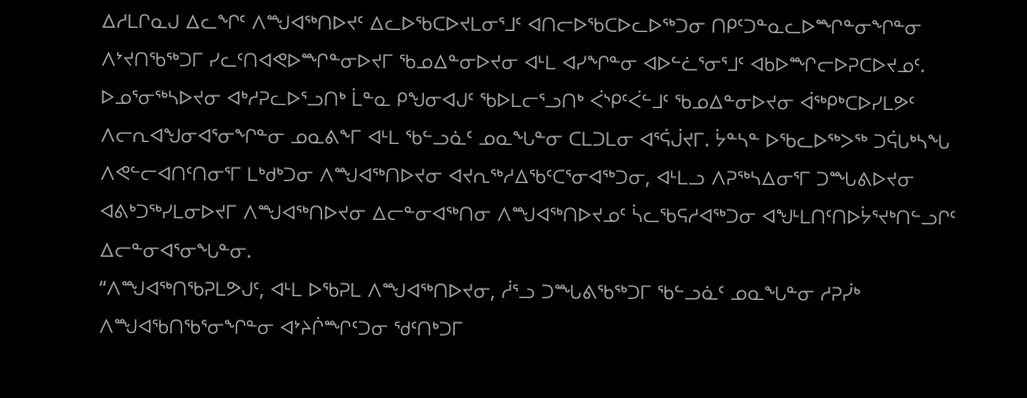ᐃᓱᒪᒋᓇᒍ ᐃᓚᖏᑦ ᐱᙳᐊᖅᑎᐅᔪᑦ ᐃᓚᐅᖃᑕᐅᔪᒪᓂᕐᒧᑦ ᐊᑎᓕᐅᖃᑕᐅᓚᐅᖅᑐᓂ ᑎᑭᑦᑐᓐᓇᓚᐅᙱᓐᓂᖏᓐᓂ ᐱᔾᔪᑎᖃᖅᑐᒥ ᓯᓚᑦᑎᐊᕙᐅᙱᓐᓂᐅᔪᒥ ᖃᓄᐃᓐᓂᐅᔪᓂ ᐊᒻᒪ ᐊᓯᖏᓐᓂ ᐊᐅᓪᓛᕐᓂᕐᒧᑦ ᐊᑲᐅᙱᓕᐅᕈᑕᐅᔪᓄᑦ.
ᐅᓄᕐᓂᖅᓴᐅᔪᓂ ᐊᒃᓱᕈᓚᐅᕐᓗᑎᒃ ᒫᓐᓇ ᑭᖑᓂᐊᒍᑦ ᖃᐅᒪᓕᕐᓗᑎᒃ ᐹᔅᑭᑦᐹᓪᒧᑦ ᖃᓄᐃᓐᓂᐅᔪᓂ ᐋᖅᑭᒃᑕᐅᓯᒪᕗᑦ ᐱᓕᕆᐊᖑᓂᐊᕐᓂᖏᓐᓂ ᓄᓇᕕᖕᒥ ᐊᒻᒪ ᖃᓪᓗᓈᑦ ᓄᓇᖓᓐᓂ ᑕᒪᑐᒪᓂ ᐊᕐᕌᒎᔪᒥ. ᔮᓐᓴᓐ ᐅᖃᓚᐅᖅᐳᖅ ᑐᕌᒐᒃᓴᖓ ᐱᕙᓪᓕᐊᑎᑦᑎᓂᕐᒥ ᒪᒃᑯᒃᑐᓂ ᐱᙳᐊᖅᑎᐅᔪᓂ ᐊᔪᕆᖅᓱᐃᖃᑦᑕᕐᓂᐊᖅᑐᓂ, ᐊᒻᒪᓗ ᐱᕈᖅᓴᐃᓂᕐᒥ ᑐᙵᕕᐅᔪᓂ ᐊᕕᒃᑐᖅᓯᒪᓂᐅᔪᒥ ᐱᙳᐊᖅᑎᐅᔪᓂ ᐃᓕᓐᓂᐊᖅᑎᓂ ᐱᙳᐊᖅᑎᐅᔪᓄᑦ ᓵᓚᖃᕋᓱᐊᖅᑐᓂ ᐊᖑᒻᒪᑎᑦᑎᐅᔮᕐᔪᒃᑎᓪᓗᒋᑦ ᐃᓕᓐᓂᐊᕐᓂᖓᓐᓂ.
“ᐱᙳᐊᖅᑎᖃᕈᒪᕗᒍᑦ, ᐊᒻᒪ ᐅᖃᕈᒪ ᐱᙳᐊᖅᑎᐅᔪᓂ, ᓲᕐᓗ ᑐᙵᕕᖃᖅᑐᒥ ᖃᓪᓗᓈᑦ ᓄᓇᖓᓐᓂ ᓱᕈᓰᒃ ᐱᙳᐊᖃᑎᖃᕐᓂᖏᓐᓂ ᐊᔾᔨᒌᙱᑦᑐᓂ ᖁᑦᑎᒃᑐᒥ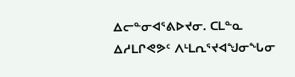ᐃᓕᓐᓂᐊᕐᕕᐅᔪᓂ. ᑕᒪᓐᓇ ᐃᓱᒪᒋᕙᕗᑦ ᐱᒻᒪᕆᕐᔪᐊᖑᓂᖓᓂ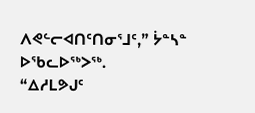ᐱᕙᓪᓕᐊᑎᑦᑎᓂᕐᒧᑦ,” ᔮᓐᓴᓐ ᐅᖃᓚᐅᖅᐳᖅ.
“ᐃᓱᒪᕗᒍᑦ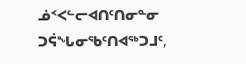ᓅᑉᐸᓪᓕᐊᑎᑦᑎᓂᓐᓂ ᑐᕌᖓᓂᖃᑦᑎᐊᖅᑐᒧᑦ,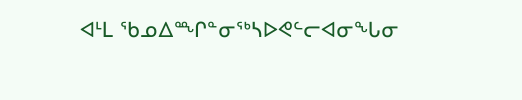ᐊᒻᒪ ᖃᓄᐃᙱᓐᓂᖅᓴᐅᕙᓪᓕᐊᓂᖓᓂ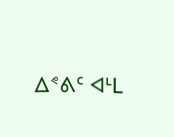ᐃᕝᕕᑦ ᐊᒻᒪ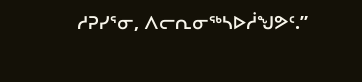ᓱᕈᓯᕐᓂ, ᐱᓕᕆᓂᖅᓴᐅᓲᖑᕗᑦ.”